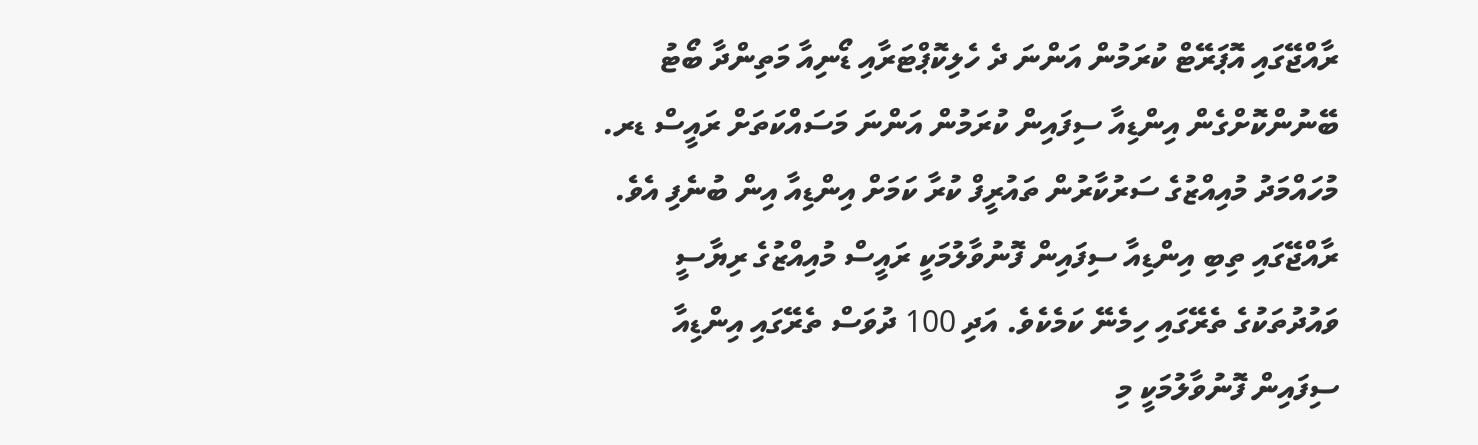ރާއްޖޭގައި އޮޕަރޭޓް ކުރަމުން އަންނަ ދެ ހެލިކޮޕްޓަރާއި ޑޯނިއާ މަތިންދާ ބޯޓު ބޭނުންކޮށްގެން އިންޑިއާ ސިފައިން ކުރަމުން އަންނަ މަސައްކަތަށް ރައީސް ޑރ. މުހައްމަދު މުއިއްޒުގެ ސަރުކާރުން ތައުރީފް ކުރާ ކަމަށް އިންޑިއާ އިން ބުނެފި އެވެ.
ރާއްޖޭގައި ތިބި އިންޑިއާ ސިފައިން ފޮނުވާލުމަކީ ރައީސް މުއިއްޒުގެ ރިޔާސީ ވައުދުތަކުގެ ތެރޭގައި ހިމެނޭ ކަމެކެވެ. އަދި 100 ދުވަސް ތެރޭގައި އިންޑިއާ ސިފައިން ފޮނުވާލުމަކީ މި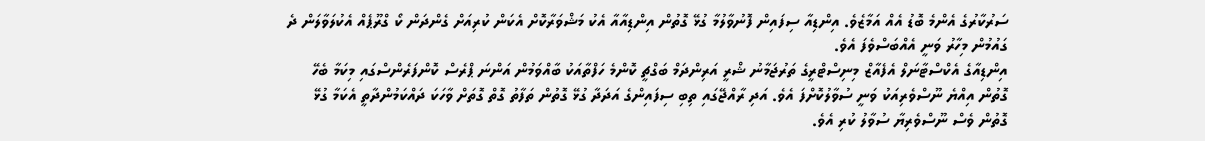ސަރުކާރުގެ އެންމެ ބޮޑު އެއް އަމާޒެވެ. އިންޑިއާ ސިފައިން ފޮނުވާލުމާ ގުޅޭ ގޮތުން އިންޑިއާއާ އެކު މަޝްވަރާކޮށް އެކަން ކުރިއަށް ގެންދަން ކޯ ގްރޫޕެއް އެކުލަވާލަން ދެ ގައުމުން މިހާރު ވަނީ އެއްބަސްވެފަ އެވެ.
އިންޑިއާގެ އެކްސްޓާނަލް އެފެއާޒް މިނިސްޓްރީގެ ތަރުޖަމާނު ޝްރީ އަރިންދަމް ބަގްޗީ ކޮންމެ ހަފްތާއަކު ބާއްވަމުން އަންނަ ޕްރެސް ކޮންފަރެންސްގައި މިކަމާ ބެހޭ ގޮތުން އިއްޔެ ނޫސްވެރިއަކު ވަނީ ސުވާލުކޮށްފަ އެވެ. އަދި ރާއްޖޭގައި ތިބި ސިފައިންގެ އަދަދާ ގުޅޭ ގޮތުން ތަފާތު ގޮތް ގޮތަށް ވާހަކަ ދައްކަމުންދާތީ އެކަމާ ގުޅޭ ގޮތުން ވެސް ނޫސްވެރިޔާ ސުވާލު ކުރި އެވެ.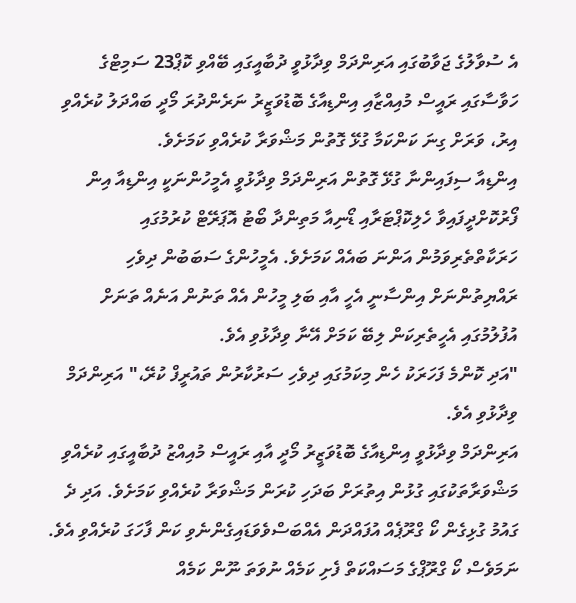އެ ސުވާލުގެ ޖަވާބުގައި އަރިންދަމް ވިދާޅުވީ ދުބާއީގައި ބޭއްވި ކޮޕް23 ސަމިޓްގެ ހަވާސާގައި ރައީސް މުއިއްޒާއި އިންޑިއާގެ ބޮޑުވަޒީރު ނަރެންދުރަ މޯދީ ބައްދަލު ކުރެއްވި އިރު، ވަރަށް ގިނަ ކަންކަމާ ގުޅޭ ގޮތުން މަޝްވަރާ ކުރެއްވި ކަމަށެވެ.
އިންޑިއާ ސިފައިންނާ ގުޅޭ ގޮތުން އަރިންދަމް ވިދާޅުވީ އެމީހުންނަކީ އިންޑިއާ އިން ފޯރުކޮށްދީފައިވާ ހެލިކޮޕްޓަރާއި ޑޯނިއާ މަތިންދާ ބޯޓު އޮޕަރޭޓް ކުރުމުގައި ހަރަކާތްތެރިވަމުން އަންނަ ބައެއް ކަމަށެވެ. އެމީހުންގެ ސަބަބުން ދިވެހި ރައްޔިތުންނަށް އިންސާނީ އެހީ އާއި ބަލި މީހުން އެއް ތަނުން އަނެއް ތަނަށް އުފުލުމުގައި އެހީތެރިކަން ލިބޭ ކަމަށް އޭނާ ވިދާޅުވި އެވެ.
"އަދި ކޮންމެ ފަހަރަކު ހެން މިކަމުގައި ދިވެހި ސަރުކާރުން ތައުރީފް ކުރޭ،" އަރިންދަމް ވިދާޅުވި އެވެ.
އަރިންދަމް ވިދާޅުވީ އިންޑިއާގެ ބޮޑުވަޒީރު މޯދީ އާއި ރައީސް މުއިއްޒު ދުބާއީގައި ކުރެއްވި މަޝްވަރާތަކުގައި ގުޅުން އިތުރަށް ބަދަހި ކުރަން މަޝްވަރާ ކުރެއްވި ކަމަށެވެ. އަދި ދެ ގައުމު ގުޅިގެން ކޯ ގްރޫޕެއް އުފައްދަން އެއްބަސްވެވަޑައިގެންނެވި ކަން ފާހަގަ ކުރެއްވި އެވެ. ނަމަވެސް ކޯ ގްރޫޕްގެ މަސައްކަތް ފެށި ކަމެއް ނުވަތަ ނޫން ކަމެއް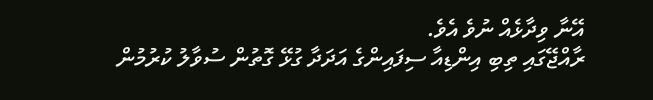އޭނާ ވިދާޅެއް ނުވެ އެވެ.
ރާއްޖޭގައި ތިބި އިންޑިއާ ސިފައިންގެ އަދަދާ ގުޅޭ ގޮތުން ސުވާލު ކުރުމުން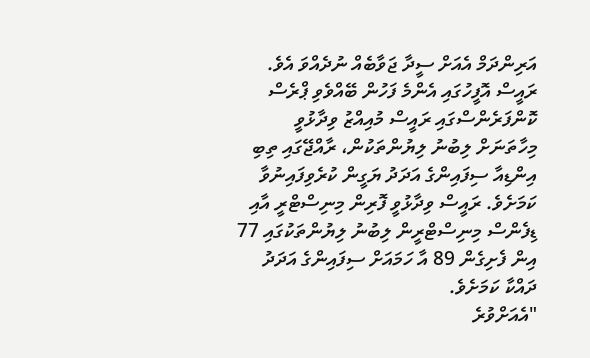އަރިންދަމް އެއަށް ސީދާ ޖަވާބެއް ނުދެއްވަ އެވެ.
ރައީސް އޮފީހުގައި އެންމެ ފަހުން ބޭއްވެވި ޕްރެސް ކޮންފަރެންސްގައި ރައީސް މުއިއްޒު ވިދާޅުވީ މިހާތަނަށް ލިބުނު ލިޔުންތަކުން، ރާއްޖޭގައި ތިބި އިންޑިއާ ސިފައިންގެ އަދަދު ޔަގީން ކުރެވިފައިނުވާ ކަމަށެވެ. ރައީސް ވިދާޅުވީ ފޮރިން މިނިސްޓްރީ އާއި ޑިފެންސް މިނިސްޓްރީން ލިބުނު ލިޔުންތަކުގައި 77 އިން ފެށިގެން 89 އާ ހަމައަށް ސިފައިންގެ އަދަދު ދައްކާ ކަމަށެވެ.
"އެއަށްވުރެ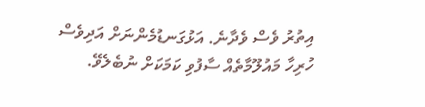އިތުރު ވެސް ވެދާނެ. އަޅުގަނޑުމެންނަށް އަދިވެސް ހުރިހާ މައުލޫމާތެއް ސާފުވި ކަމަކަށް ނުބެލެވޭ.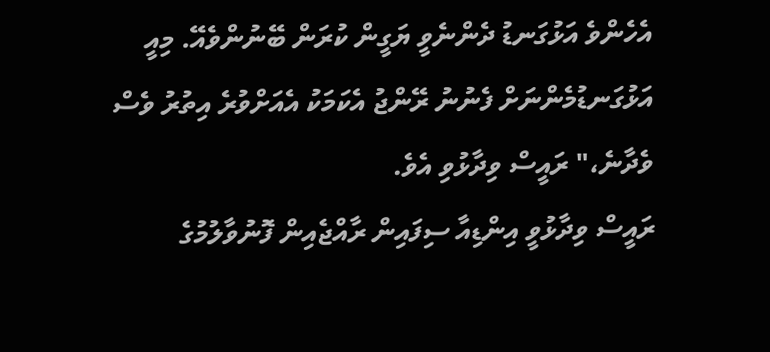އެހެންވެ އަޅުގަނޑު ދެންނެވީ ޔަގީން ކުރަން ބޭނުންވެއޭ. މިއީ އަޅުގަނޑުމެންނަށް ފެނުނު ރޭންޖު އެކަމަކު އެއަށްވުރެ އިތުރު ވެސް ވެދާނެ،" ރައީސް ވިދާޅުވި އެވެ.
ރައީސް ވިދާޅުވީ އިންޑިއާ ސިފައިން ރާއްޖެއިން ފޮނުވާލުމުގެ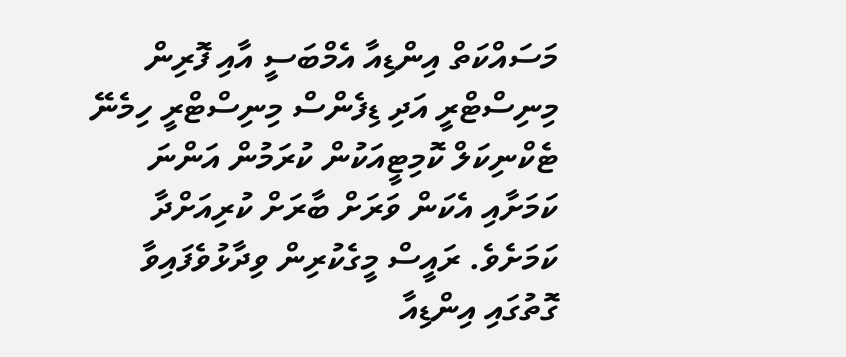މަސައްކަތް އިންޑިއާ އެމްބަސީ އާއި ފޮރިން މިނިސްޓްރީ އަދި ޑިފެންސް މިނިސްޓްރީ ހިމެނޭ ޓެކްނިކަލް ކޮމިޓީއަކުން ކުރަމުން އަންނަ ކަމަށާއި އެކަން ވަރަށް ބާރަށް ކުރިއަށްދާ ކަމަށެވެ. ރައީސް މީގެކުރިން ވިދާޅުވެފައިވާ ގޮތުގައި އިންޑިއާ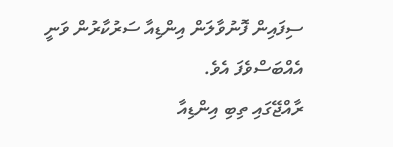ސިފައިން ފޮނުވާލަން އިންޑިއާ ސަރުކާރުން ވަނީ އެއްބަސްވެފަ އެވެ.
ރާއްޖޭގައި ތިބި އިންޑިއާ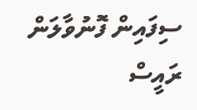ސިފައިން ފޮނުވާލަން ރައީސް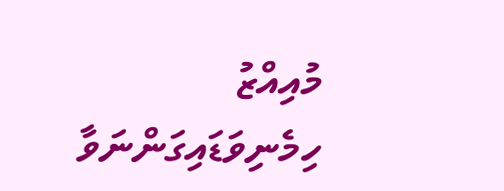މުއިއްޒު ހިމެނިވަޑައިގަންނަވާ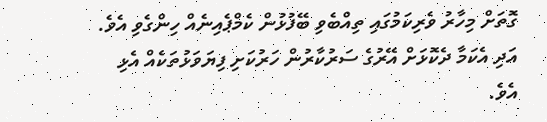ގޮތަށް މިހާރު ވެރިކަމުގައި ތިއްބެވި ބޭފުޅުން ކެމްޕެއިނެއް ހިންގެވި އެވެ. އަދި އެކަމާ ދެކޮޅަށް އޭރުގެ ސަރުކާރުން ހަރުކަށި ފިޔަވަޅުތަކެއް އެޅި އެވެ.